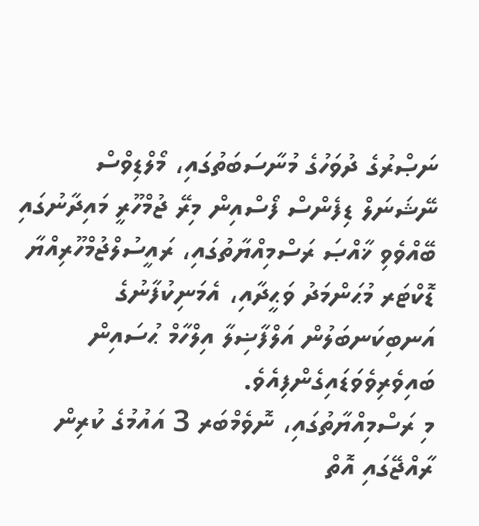ނަޞްރުގެ ދުވަހުގެ މުނާސަބަތުގައި، މޯލްޑިވްސް ނޭޝަނަލް ޑިފެންސް ފޯސްއިން މިރޭ ޖުމްހޫރީ މައިދާނުގައި ބޭއްވެވި ޚާއްޞަ ރަސްމިއްޔާތުގައި، ރައީސުލްޖުމްހޫރިއްޔާ ޑޮކްޓަރ މުޙަންމަދު ވަޙީދާއި، އެމަނިކުފާނުގެ އަނބިކަނބަލުން އަލްފާޟިލާ އިލްހާމް ޙުސައިން ބައިވެރިވެވަޑައިގެންފިއެވެ.
މި ރަސްމިއްޔާތުގައި، ނޮވެމްބަރ 3 އައުމުގެ ކުރިން ރާއްޖޭގައި އޮތް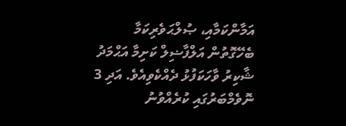އަމާންކަމާއި، ޞުލްޙަވެރިކަމާ ބެހޭގޮތުން އަލްފާޟިލް ކަށިމާ އަޙްމަދު ޝާކިރު ވާހަކަފުޅު ދެއްކެވިއެވެ. އަދި 3 ނޮވެމްބަރުގައި ކުރެއްވުނު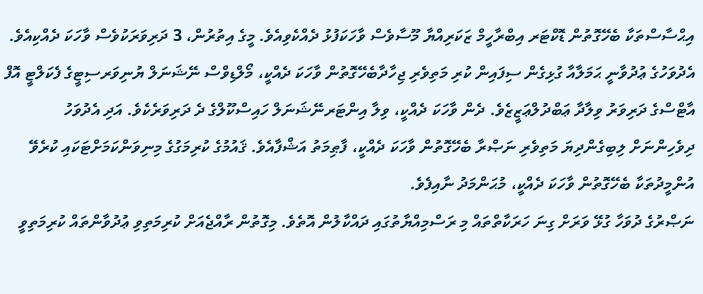އިޙްސާސްތަކާ ބެހޭގޮތުން ޑޮކްޓަރ އިބްރާހީމް ޒަކަރިއްޔާ މޫސާވެސް ވާހަކަފުޅު ދެއްކެވިއެވެ. މީގެ އިތުރުން، 3 ދަރިވަރަކުވެސް ވާހަކަ ދެއްކިއެވެ. އެދުވަހުގެ ޢުދުވާނީ ޙަމަލާއާ ގުޅިގެން ސިފައިން ކުރި މަތިވެރި ޖިހާދާބެހޭގޮތުން ވާހަކަ ދެއްކީ، މޯލްޑިވްސް ނޭޝަނަލް ޔުނިވަރސިޓީގެ ފެކަލްޓީ އޮފް އާޓްސްގެ ދަރިވަރު ވިލާދާ ޢަބްދުލްޢަޒީޒެވެ. ދެން ވާހަކަ ދެއްކީ، ވިލާ އިންޓަރނޭޝަނަލް ހައިސްކޫލްގެ ދެ ދަރިވަރެކެވެ. އަދި އެދުވަހު ދިވެހިންނަށް ލިބިގެންދިޔަ މަތިވެރި ނަޞްރާ ބެހޭގޮތުން ވާހަކަ ދެއްކީ، ފާޠިމަތު އަޝްފާއެވެ. ޤައުމުގެ ކުރިމަގުގެ މިނިވަންކަމަށްޓަކައި ކުރެވޭ އުންމީދުތަކާ ބެހޭގޮތުން ވާހަކަ ދެއްކީ، މުޙަންމަދު ނާއިފެވެ.
ނަޞްރުގެ ދުވަހާ ގުޅޭ ވަރަށް ގިނަ ހަރަކާތްތައް މި ރަސްމިއްޔާތުގައި ދައްކާލުން އޮތެވެ. މިގޮތުން ރާއްޖެއަށް ކުރިމަތިވި ޢުދުވާންތައް ކުރިމަތިވީ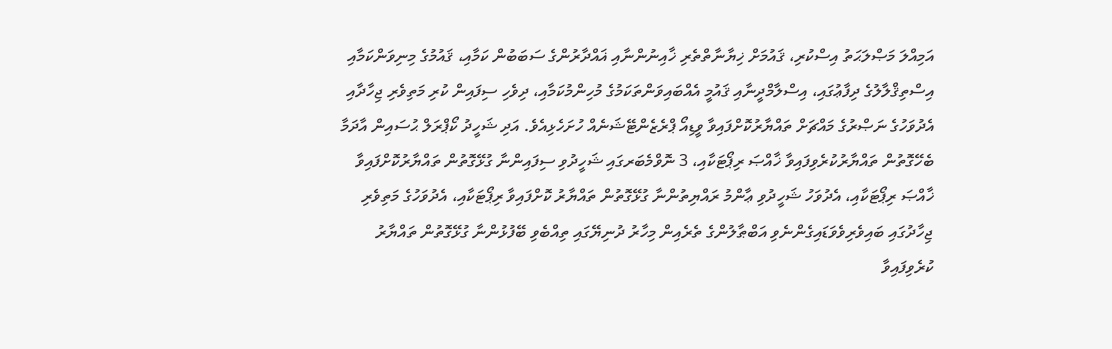އަމިއްލަ މަޞްލަޙަތު އިސްކުރި، ޤައުމަށް ޚިޔާނާތްތެރި ޚާއިނުންނާއި ޣައްދާރުންގެ ސަބަބުން ކަމާއި، ޤައުމުގެ މިނިވަންކަމާއި އިސްތިޤްލާލުގެ ދިފާޢުގައި، އިސްލާމްދީނާއި ޤައުމީ އެއްބައިވަންތަކަމުގެ މުހިންމުކަމާއި، ދިވެހި ސިފައިން ކުރި މަތިވެރި ޖިހާދާއި އެދުވަހުގެ ނަޞްރުގެ މައްޗަށް ތައްޔާރުކޮށްފައިވާ ވީޑިއޯ ޕްރެޒެންޓޭޝަނެއް ހުށަހެޅިއެވެ. އަދި ޝަހީދު ކޯޕްރަލް ޙުސައިން އާދަމާ ބެހޭގޮތުން ތައްޔާރުކުރެވިފައިވާ ޚާއްޞަ ރިޕޯޓަކާއި، 3 ނޮވްމެބަރގައި ޝަހީދުވި ސިފައިންނާ ގުޅޭގޮތުން ތައްޔާރުކޮށްފައިވާ ޚާއްޞަ ރިޕޯޓަކާއި، އެދުވަހު ޝަހީދުވި ޢާންމު ރައްޔިތުންނާ ގުޅޭގޮތުން ތައްޔާރު ކޮށްފައިވާ ރިޕޯޓަކާއި، އެދުވަހުގެ މަތިވެރި ޖިހާދުގައި ބައިވެރިވެވަޑައިގެންނެވި އަބްޠާލުންގެ ތެރެއިން މިހާރު ދުނިޔޭގައި ތިއްބެވި ބޭފުޅުންނާ ގުޅޭގޮތުން ތައްޔާރު ކުރެވިފައިވާ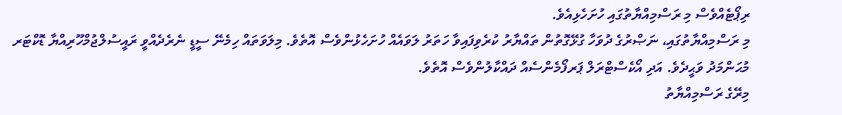ރިޕޯޓެއްވެސް މި ރަސްމިއްޔާތުގައި ހުށަހެޅިއެވެ.
މި ރަސްމިއްޔާތުގައި، ނަޞްރުގެ ދުވަހާ ގުޅޭގޮތުން ތައްޔާރު ކުރެވިފައިވާ ހަތަރު ލަވައެއް ހުށަހެޅުންވެސް އޮތެވެ. މިލަވަތައް ހިމެނޭ ސީޑީ ނެރެދެއްވީ ރައީސުލްޖުމްހޫރިއްޔާ ޑޮކްޓަރ މުޙަންމަދު ވަޙީދެވެ. އަދި އޯކެސްޓްރަލް ޕަރފޯމެންސެއް ދައްކާލުންވެސް އޮތެވެ.
މިރޭގެ ރަސްމިއްޔާތު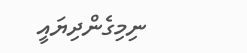ނިމިގެންދިޔައީ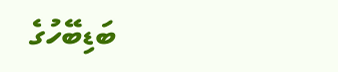ބަޑިބޭހުގެ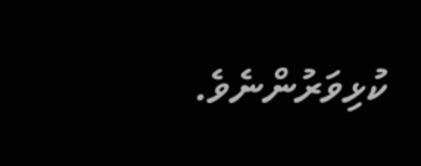ކުޅިވަރުންނެވެ.